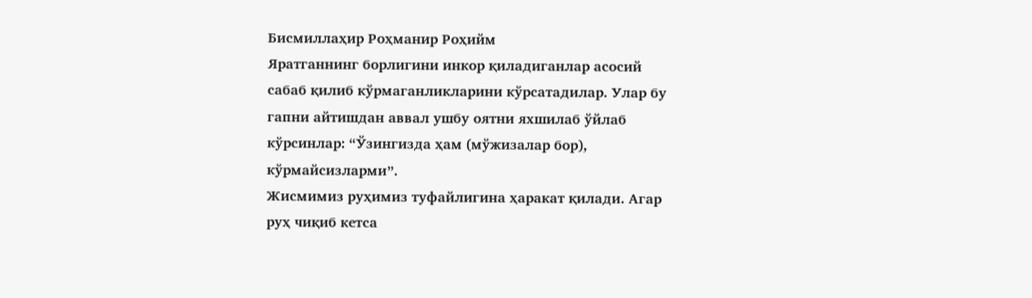Бисмиллаҳир Роҳманир Роҳийм
Яратганнинг борлигини инкор қиладиганлар асосий сабаб қилиб кўрмаганликларини кўрсатадилар. Улар бу гапни айтишдан аввал ушбу оятни яхшилаб ўйлаб кўрсинлар: “Ўзингизда ҳам (мўжизалар бор), кўрмайсизларми”.
Жисмимиз руҳимиз туфайлигина ҳаракат қилади. Агар руҳ чиқиб кетса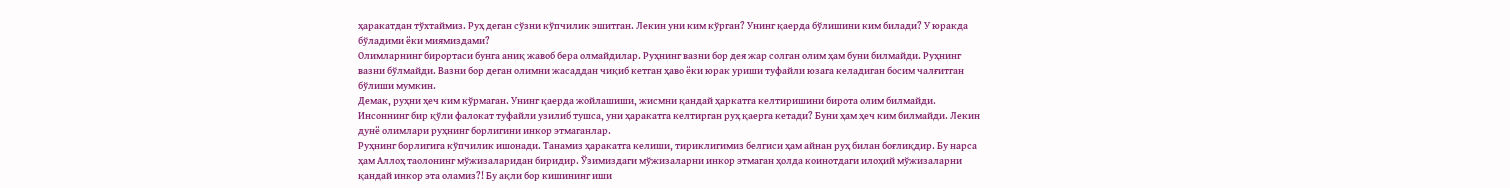ҳаракатдан тўхтаймиз. Руҳ деган сўзни кўпчилик эшитган. Лекин уни ким кўрган? Унинг қаерда бўлишини ким билади? У юракда бўладими ёки миямиздами?
Олимларнинг бирортаси бунга аниқ жавоб бера олмайдилар. Руҳнинг вазни бор дея жар солган олим ҳам буни билмайди. Руҳнинг вазни бўлмайди. Вазни бор деган олимни жасаддан чиқиб кетган ҳаво ёки юрак уриши туфайли юзага келадиган босим чалғитган бўлиши мумкин.
Демак, руҳни ҳеч ким кўрмаган. Унинг қаерда жойлашиши, жисмни қандай ҳаркатга келтиришини бирота олим билмайди. Инсоннинг бир қўли фалокат туфайли узилиб тушса, уни ҳаракатга келтирган руҳ қаерга кетади? Буни ҳам ҳеч ким билмайди. Лекин дунё олимлари руҳнинг борлигини инкор этмаганлар.
Руҳнинг борлигига кўпчилик ишонади. Танамиз ҳаракатга келиши, тириклигимиз белгиси ҳам айнан руҳ билан боғлиқдир. Бу нарса ҳам Аллоҳ таолонинг мўжизаларидан биридир. Ўзимиздаги мўжизаларни инкор этмаган ҳолда коинотдаги илоҳий мўжизаларни қандай инкор эта оламиз?! Бу ақли бор кишининг иши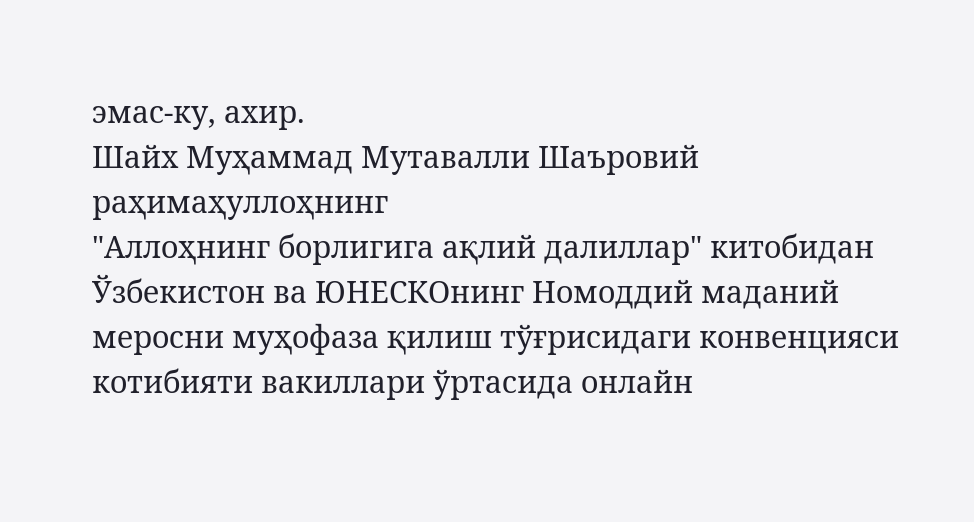эмас-ку, ахир.
Шайх Муҳаммад Мутавалли Шаъровий раҳимаҳуллоҳнинг
"Аллоҳнинг борлигига ақлий далиллар" китобидан
Ўзбекистон ва ЮНЕСКОнинг Номоддий маданий меросни муҳофаза қилиш тўғрисидаги конвенцияси котибияти вакиллари ўртасида онлайн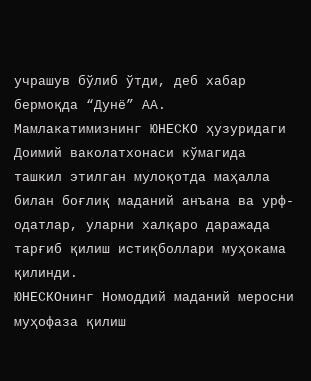учрашув бўлиб ўтди, деб хабар бермоқда “Дунё” АА.
Мамлакатимизнинг ЮНЕСКО ҳузуридаги Доимий ваколатхонаси кўмагида ташкил этилган мулоқотда маҳалла билан боғлиқ маданий анъана ва урф-одатлар, уларни халқаро даражада тарғиб қилиш истиқболлари муҳокама қилинди.
ЮНЕСКОнинг Номоддий маданий меросни муҳофаза қилиш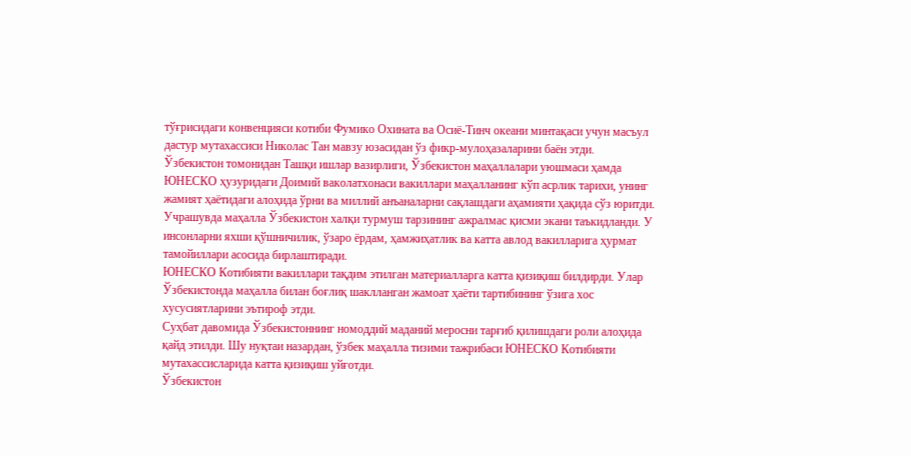тўғрисидаги конвенцияси котиби Фумико Охината ва Осиё-Тинч океани минтақаси учун масъул дастур мутахассиси Николас Тан мавзу юзасидан ўз фикр-мулоҳазаларини баён этди.
Ўзбекистон томонидан Ташқи ишлар вазирлиги, Ўзбекистон маҳаллалари уюшмаси ҳамда ЮНЕСКО ҳузуридаги Доимий ваколатхонаси вакиллари маҳалланинг кўп асрлик тарихи, унинг жамият ҳаётидаги алоҳида ўрни ва миллий анъаналарни сақлашдаги аҳамияти ҳақида сўз юритди.
Учрашувда маҳалла Ўзбекистон халқи турмуш тарзининг ажралмас қисми экани таъкидланди. У инсонларни яхши қўшничилик, ўзаро ёрдам, ҳамжиҳатлик ва катта авлод вакилларига ҳурмат тамойиллари асосида бирлаштиради.
ЮНЕСКО Котибияти вакиллари тақдим этилган материалларга катта қизиқиш билдирди. Улар Ўзбекистонда маҳалла билан боғлиқ шаклланган жамоат ҳаёти тартибининг ўзига хос хусусиятларини эътироф этди.
Суҳбат давомида Ўзбекистоннинг номоддий маданий меросни тарғиб қилишдаги роли алоҳида қайд этилди. Шу нуқтаи назардан, ўзбек маҳалла тизими тажрибаси ЮНЕСКО Котибияти мутахассисларида катта қизиқиш уйғотди.
Ўзбекистон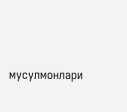мусулмонлари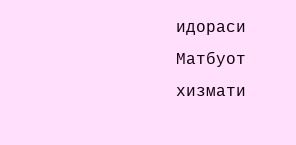идораси Матбуот хизмати